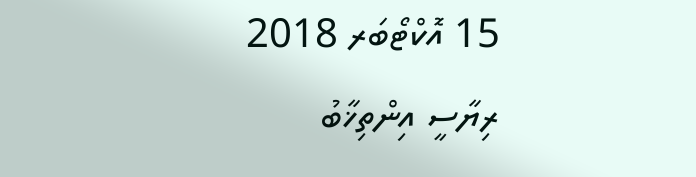15 އޮކްޓޯބަރ 2018
ރިޔާސީ އިންތިޚާބު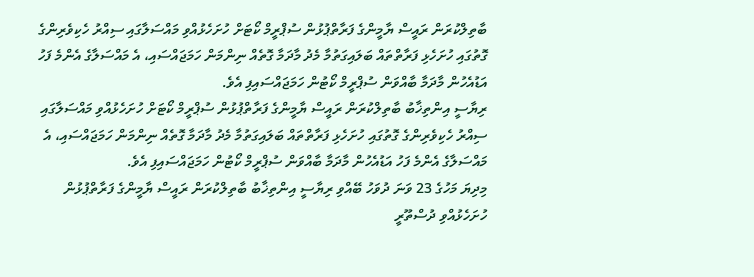ބާތިލްކުރަން ރައީސް ޔާމީންގެ ފަރާތްޕުޅުން ސުޕްރީމް ކޯޓަށް ހުށަހެޅުއްވި މައްސަލާގައި ސިއްރު ހެކިވެރިންގެ ގޮތުގައި ހުށަހެޅި ފަރާތްތައް ބަލައިގަތުމާ މެދު މާދަމާ ގޮތެއް ނިންމަން ހަމަޖައްސައި، އެ މައްސަލާގެ އެންމެ ފަހު އަޑުއެހުން މާދަމާ ބާއްވަން ސުޕްރީމް ކޯޓުން ހަމަޖައްސައިފި އެވެ.
ރިޔާސީ އިންތިޚާބު ބާތިލްކުރަން ރައީސް ޔާމީންގެ ފަރާތްޕުޅުން ސުޕްރީމް ކޯޓަށް ހުށަހެޅުއްވި މައްސަލާގައި ސިއްރު ހެކިވެރިންގެ ގޮތުގައި ހުށަހެޅި ފަރާތްތައް ބަލައިގަތުމާ މެދު މާދަމާ ގޮތެއް ނިންމަން ހަމަޖައްސައި، އެ މައްސަލާގެ އެންމެ ފަހު އަޑުއެހުން މާދަމާ ބާއްވަން ސުޕްރީމް ކޯޓުން ހަމަޖައްސައިފި އެވެ.
މިދިޔަ މަހުގެ 23 ވަނަ ދުވަހު ބޭއްވި ރިޔާސީ އިންތިޚާބު ބާތިލްކުރަން ރައީސް ޔާމީންގެ ފަރާތްޕުޅުން ހުށަހެޅުއްވި ދުސްތޫރީ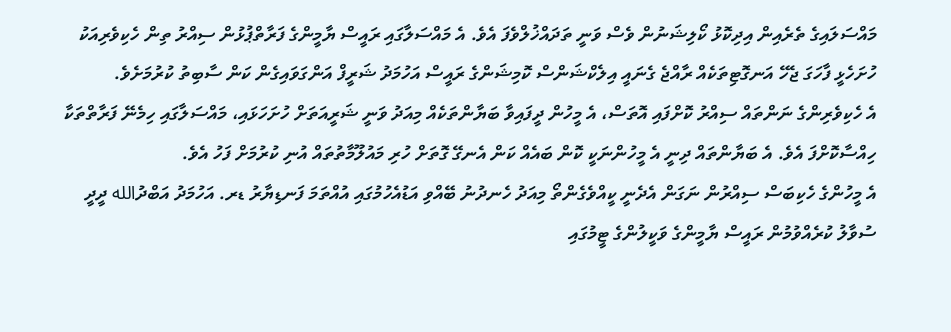މައްސަލައިގެ ތެރެއިން އިދިކޮޅު ކޯލިޝަނުން ވެސް ވަނީ ތަދައްޚުލްވެފަ އެވެ. އެ މައްސަލާގައި ރައީސް ޔާމީންގެ ފަރާތްޕުޅުން ސިއްރު ތިން ހެކިވެރިއަކު ހުށަހެޅީ ފާހަގަ ޖެހޭ އަނގޮޓިތަކެއް ރާއްޖެ ގެނައީ އިލެކްޝަންސް ކޮމިޝަންގެ ރައީސް އަހުމަދު ޝަރީފް އަންގަވައިގެން ކަން ސާބިތު ކުރުމަށެވެ.
އެ ހެކިވެރިންގެ ނަންތައް ސިއްރު ކޮށްފައި އޮތަސް، އެ މީހުން ދީފައިވާ ބަޔާންތަކެއް މިއަދު ވަނީ ޝަރީއަތަށް ހުށަހަޅައި، މައްސަލާގައި ހިމެނޭ ފަރާތްތަކާ ހިއްސާކޮށްފަ އެވެ. އެ ބަޔާންތައް ދިނީ އެ މީހުންނަކީ ކޮން ބައެއް ކަން އެނގޭ ގޮތަށް ހުރި މައުލޫމާތުތައް އުނި ކުރުމަށް ފަހު އެވެ.
އެ މީހުންގެ ހެކިބަސް ސިއްރުން ނަގަން އެދެނީ ކީއްވެގެންތޯ މިއަދު ހެނދުނު ބޭއްވި އަޑުއެހުމުގައި އުއްތަމަ ފަނޑިޔާރު ޑރ. އަހުމަދު އަބްދުالله ދީދީ ސުވާލު ކުރެއްވުމުން ރައީސް ޔާމީންގެ ވަކީލުންގެ ޓީމުގައި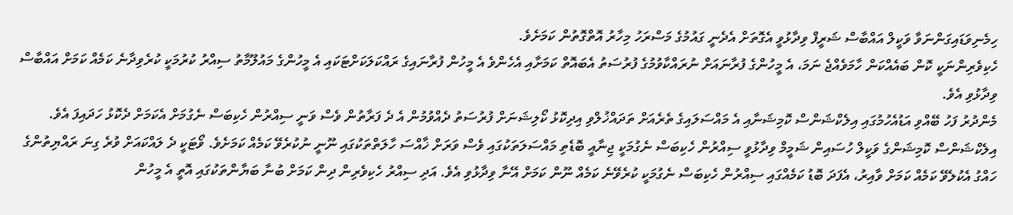ހިމެނިވަޑައިގަންނަވާ ވަކީލް އައްބާސް ޝަރީފް ވިދާޅުވީ އެގޮތަށް އެދެނީ ގައުމުގެ މަސްރަހު މިހާރު އޮތްގޮތުން ކަމަށެވެ.
ހެކިވެރިންނަކީ ކޮން ބައެއްކަން ހާމަވެއްޖެ ނަމަ، އެ މީހުންގެ ފުރާނައަށް ނުރައްކާވުމުގެ ފުރުސަތު އެބައޮތް ކަމަށާއި އެހެންވެ އެ މީހުން ފުރާނައިގެ ރައްކަލަކަށްޓަކައި އެ މީހުންގެ މައުލޫމާތު ސިއްރު ކުރުމަކީ ކުރެވިދާނެ ކަމެއް ކަމަށް އައްބާސް ވިދާޅުވި އެވެ.
މެންދުރު ފަހު ބޭއްވި އަޑުއެހުމުގައި އިލެކްޝަންސް ކޮމިޝަނާއި އެ މައްސަލައިގެ ތެރެއަށް ތަދައްޚުލްވި އިދިކޮޅު ކޯލިޝަނަށް ފުރުސަތު ދެއްވުމުން އެ ދެ ފަރާތުން ވެސް ވަނީ ސިއްރުން ހެކިބަސް ނެގުމަށް އެކަމަށް ދެކޮޅު ހަދައިފަ އެވެ.
އިލެކްޝަންސް ކޮމިޝަންގެ ވަކީލް ހުސައިން ޝަމީމް ވިދާޅުވީ ސިއްރުން ހެކިބަސް ނެގުމަކީ ޖިނާއީ ބޮޑެތި މައްސަލަތަކުގައި ވެސް ވަރަށް ޚާއްސަ ހާލަތްތަކުގައި ނޫނީ ނުކުރެވޭ ކަމެއް ކަމަށެވެ. ވޯޓަކީ ދެ ލައްކައަށް ވުރެ ގިނަ ރައްޔިތުންގެ ހައްގު އެކުލެވޭ ކަމެއް ކަމަށް ވާއިރު، އެފަދަ ބޮޑު ކަމެއްގައި ސިއްރުން ހެކިބަސް ނެގުމަކީ ކުރެވޭނެ ކަމެއް ނޫން ކަމަށް އޭނާ ވިދާޅުވި އެވެ. އަދި ސިއްރު ހެކިވެރިން ދިން ކަމަށް ބުނާ ބަޔާންތަކުގައި އޮތީ އެ މީހުން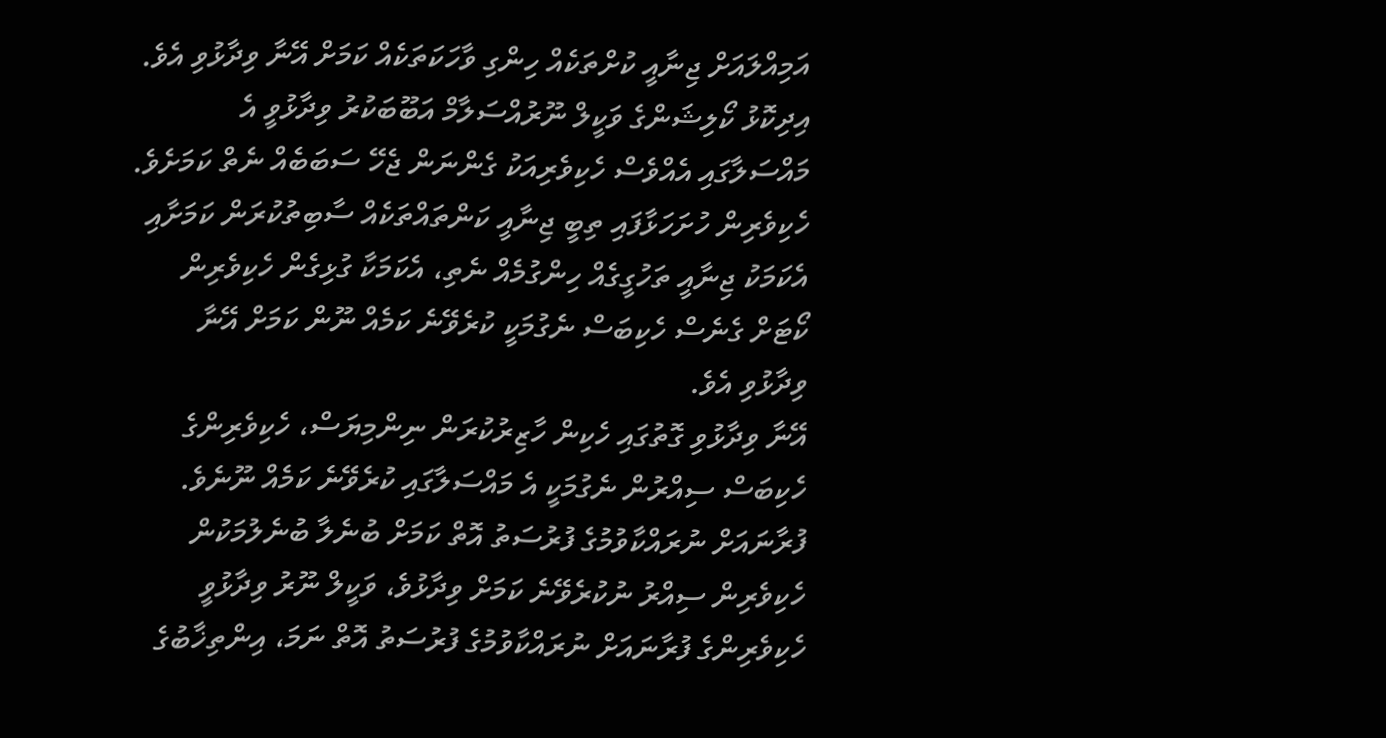އަމިއްލައަށް ޖިނާއީ ކުށްތަކެއް ހިންގި ވާހަކަތަކެއް ކަމަށް އޭނާ ވިދާޅުވި އެވެ.
އިދިކޮޅު ކޯލިޝަންގެ ވަކީލް ނޫރުއްސަލާމް އަބޫބަކުރު ވިދާޅުވީ އެ މައްސަލާގައި އެއްވެސް ހެކިވެރިއަކު ގެންނަން ޖެހޭ ސަބަބެއް ނެތް ކަމަށެވެ. ހެކިވެރިން ހުށަހަޅާފައި ތިބީ ޖިނާއީ ކަންތައްތަކެއް ސާބިތުކުރަން ކަމަށާއި އެކަމަކު ޖިނާއީ ތަހުގީގެއް ހިންގުމެއް ނެތި، އެކަމަކާ ގުޅިގެން ހެކިވެރިން ކޯޓަށް ގެނެސް ހެކިބަސް ނެގުމަކީ ކުރެވޭނެ ކަމެއް ނޫން ކަމަށް އޭނާ ވިދާޅުވި އެވެ.
އޭނާ ވިދާޅުވި ގޮތުގައި ހެކިން ހާޒިރުކުރަން ނިންމިޔަސް، ހެކިވެރިންގެ ހެކިބަސް ސިއްރުން ނެގުމަކީ އެ މައްސަލާގައި ކުރެވޭނެ ކަމެއް ނޫނެވެ. ފުރާނައަށް ނުރައްކާވުމުގެ ފުރުސަތު އޮތް ކަމަށް ބުނެލާ ބުނެލުމަކުން ހެކިވެރިން ސިއްރު ނުކުރެވޭނެ ކަމަށް ވިދާޅުވެ، ވަކީލް ނޫރު ވިދާޅުވީ ހެކިވެރިންގެ ފުރާނައަށް ނުރައްކާވުމުގެ ފުރުސަތު އޮތް ނަމަ، އިންތިޚާބުގެ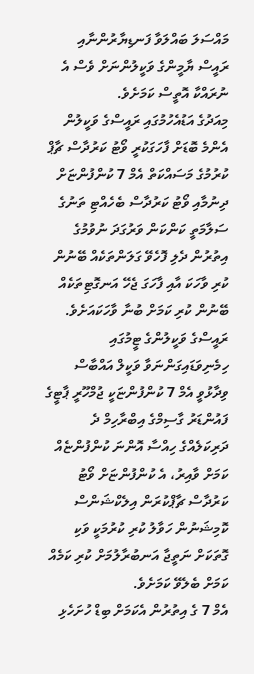މައްސަލަ ބައްލަވާ ފަނޑިޔާރުންނާއި ރައީސް ޔާމީންގެ ވަކީލުންނަށް ވެސް އެ ނުރައްކާ އޮތީސް ކަމަށެވެ.
މިއަދުގެ އަޑުއެހުމުގައި ރައީސްގެ ވަކީލުން އެންމެ ބޮޑަށް ފާހަގަކުރީ ވޯޓު ކަރުދާސް ޗާޕް ކުރުމުގެ މަސައްކަތް އެމް 7 ކުންފުންޏަށް ދިނުމާއި ވޯޓު ކަރުދާސް ބެހެއްޓި ތަނުގެ ސަލާމަތީ ކަންކަން ވަރުގަދަ ނުވުމުގެ އިތުރުން ދެލި ފޮހެވޭ ގަލަންތަކެއް ބޭނުން ކުރި ވާހަކަ އާއި ފާހަގަ ޖެހޭ އަނގޮޓިތަކެއް ބޭނުން ކުރި ކަމަށް ބުނާ ވާހަކައަށެވެ.
ރައީސްގެ ވަކީލުންގެ ޓީމުގައި ހިމެނިވަޑައިގަންނަވާ ވަކީލް އައްބާސް ވިދާޅުވީ އެމް 7 ކުންފުންޏަކީ ޖުމްހޫރީ ޕާޓީގެ ފައުންޑަރު ގާސިމްގެ އިބްރާހިމް ދެ ދަރިކަލެއްގެ ހިއްސާ އޮންނަ ކުންފުންޏެއް ކަމަށް ވާއިރު، އެ ކުންފުންޏަށް ވޯޓު ކަރުދާސް ޗާޕްކުރަން އިލެކްޝަންސް ކޮމިޝަނުން ހަވާލު ކުރި ކުރުމަކީ ވަކި ގޮތަކަށް ނަތީޖާ އަނބުރާލުމަށް ކުރި ކަމެއް ކަމަށް ބެލެވޭ ކަމަށެވެ.
އެމް 7 ގެ އިތުރުން އެކަމަށް ބިޑް ހުށަހެޅި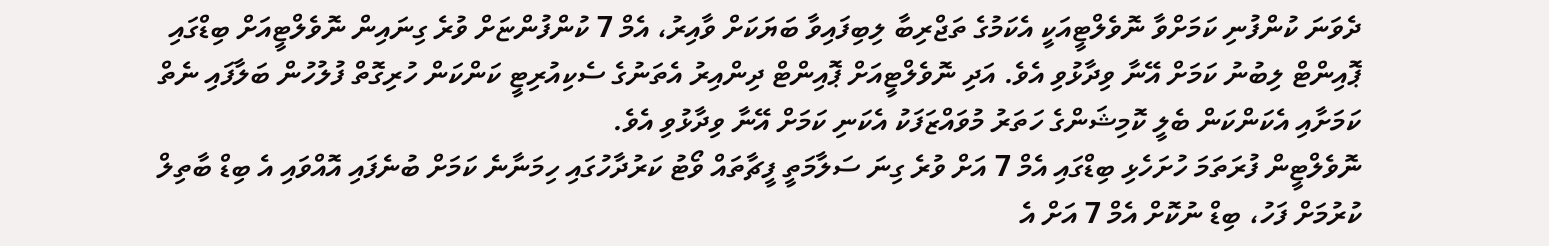ދެވަނަ ކުންފުނި ކަމަށްވާ ނޮވެލްޓީއަކީ އެކަމުގެ ތަޖްރިބާ ލިބިފައިވާ ބަޔަކަށް ވާއިރު، އެމް 7 ކުންފުންޏަށް ވުރެ ގިނައިން ނޮވެލްޓީއަށް ބިޑްގައި ޕޮއިންޓް ލިބުނު ކަމަށް އޭނާ ވިދާޅުވި އެވެ. އަދި ނޮވެލްޓީއަށް ޕޮއިންޓް ދިންއިރު އެތަނުގެ ސެކިއުރިޓީ ކަންކަން ހުރިގޮތް ފުލުހުން ބަލާފައި ނެތް ކަމަށާއި އެކަންކަން ބެލީ ކޮމިޝަންގެ ހަތަރު މުވައްޒަފަކު އެކަނި ކަމަށް އޭނާ ވިދާޅުވި އެވެ.
ނޮވެލްޓީން ފުރަތަމަ ހުށަހެޅި ބިޑްގައި އެމް 7 އަށް ވުރެ ގިނަ ސަލާމަތީ ފީޗާތައް ވޯޓު ކަރުދާހުގައި ހިމަނާނެ ކަމަށް ބުނެފައި އޮއްވައި އެ ބިޑް ބާތިލް ކުރުމަށް ފަހު، ބިޑް ނުކޮށް އެމް 7 އަށް އެ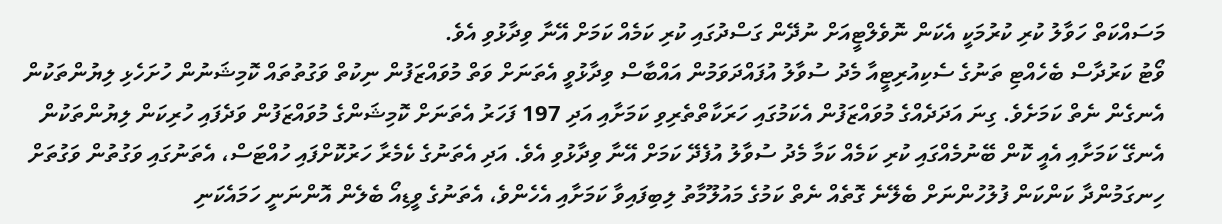މަސައްކަތް ހަވާލު ކުރި ކުރުމަކީ އެކަން ނޮވެލްޓީއަށް ނުދޭން ގަސްދުގައި ކުރި ކަމެއް ކަމަށް އޭނާ ވިދާޅުވި އެވެ.
ވޯޓު ކަރުދާސް ބެހެއްޓި ތަނުގެ ސެކިއުރިޓީއާ މެދު ސުވާލު އުފައްދަވަމުން އައްބާސް ވިދާޅުވީ އެތަނަށް ވަތް މުވައްޒަފުން ނިކުތް ވަގުތުތައް ކޮމިޝަނުން ހުށަހެޅި ލިޔުންތަކުން އެނގެން ނެތް ކަމަށެވެ. ގިނަ އަދަދެއްގެ މުވައްޒަފުން އެކަމުގައި ހަރަކާތްތެރިވި ކަމަށާއި އަދި 197 ފަހަރު އެތަނަށް ކޮމިޝަންގެ މުވައްޒަފުން ވަދެފައި ހުރިކަން ލިޔުންތަކުން އެނގޭ ކަމަށާއި އެއީ ކޮން ބޭނުމެއްގައި ކުރި ކަމެއް ކަމާ މެދު ސުވާލު އުފެދޭ ކަމަށް އޭނާ ވިދާޅުވި އެވެ. އަދި އެތަނުގެ ކެމެރާ ހަރުކޮށްފައި ހުއްޓަސް، އެތަނުގައި ވަގުތުން ވަގުތަށް ހިނގަމުންދާ ކަންކަން ފުލުހުންނަށް ބެލޭނެ ގޮތެއް ނެތް ކަމުގެ މައުލޫމާތު ލިބިފައިވާ ކަމަށާއި އެހެންވެ، އެތަނުގެ ވީޑިއޯ ބެލެން އޮންނަނީ ހަމައެކަނި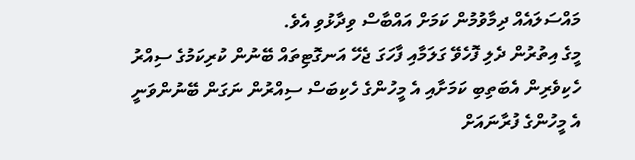މައްސަލައެއް ދިމާވުމުން ކަމަށް އައްބާސް ވިދާޅުވި އެވެ.
މީގެ އިތުރުން ދެލި ފޮހެވޭ ގަލަމާއި ފާހަގަ ޖެހޭ އަނގޮޓިތައް ބޭނުން ކުރިކަމުގެ ސިއްރު ހެކިވެރިން އެބަތިބި ކަމަށާއި އެ މީހުންގެ ހެކިބަސް ސިއްރުން ނަގަން ބޭނުންވަނީ އެ މީހުންގެ ފުރާނައަށް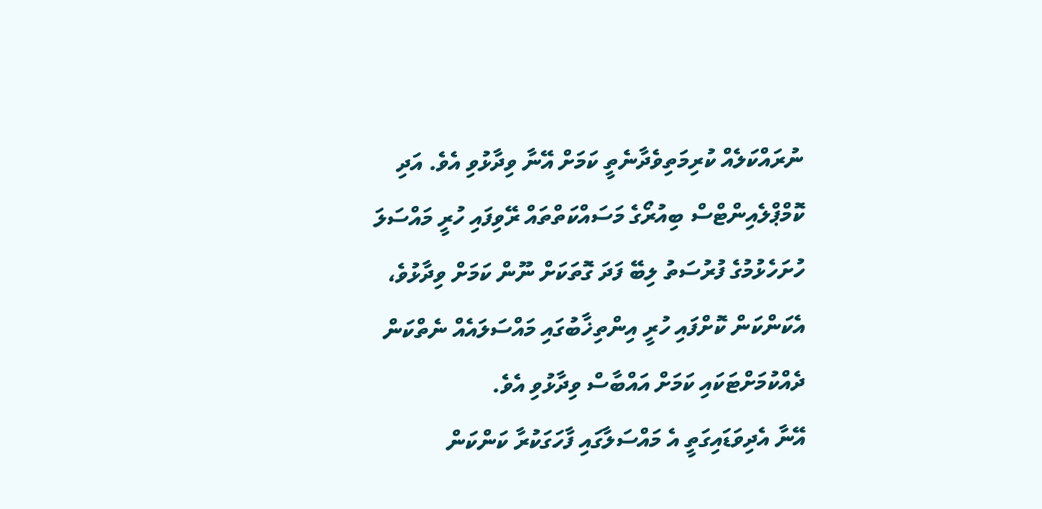ނުރައްކަލެއް ކުރިމަތިވެދާނެތީ ކަމަށް އޭނާ ވިދާޅުވި އެވެ. އަދި ކޮމްޕްލެއިންޓްސް ބިއުރޯގެ މަސައްކަތްތައް ރޭވިފައި ހުރީ މައްސަލަ ހުށަހެޅުމުގެ ފުރުސަތު ލިބޭ ފަދަ ގޮތަކަށް ނޫން ކަމަށް ވިދާޅުވެ، އެކަންކަން ކޮށްފައި ހުރީ އިންތިޚާބުގައި މައްސަލައެއް ނެތްކަން ދެއްކުމަށްޓަކައި ކަމަށް އައްބާސް ވިދާޅުވި އެވެ.
އޭނާ އެދިވަޑައިގަތީ އެ މައްސަލާގައި ފާހަގަކުރާ ކަންކަން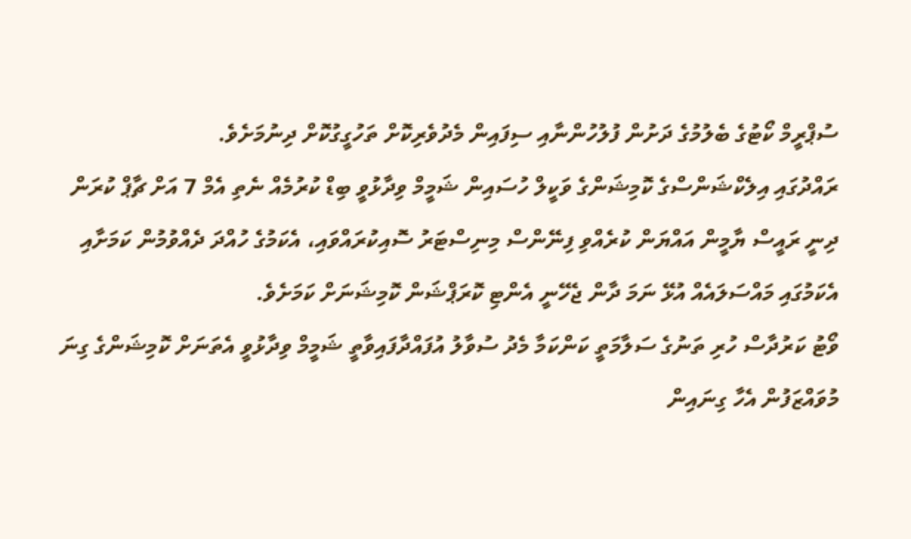ސުޕްރީމް ކޯޓުގެ ބެލުމުގެ ދަށުން ފުލުހުންނާއި ސިފައިން މެދުވެރިކޮށް ތަހުގީގުކޮށް ދިނުމަށެވެ.
ރައްދުގައި އިލެކްޝަންސްގެ ކޮމިޝަންގެ ވަކީލް ހުސައިން ޝަމީމް ވިދާޅުވީ ބިޑް ކުރުމެއް ނެތި އެމް 7 އަށް ޗާޕް ކުރަން ދިނީ ރައީސް ޔާމީން އައްޔަން ކުރެއްވި ފިނޭންސް މިނިސްޓަރު ސޮއިކުރައްވައި، އެކަމުގެ ހުއްދަ ދެއްވުމުން ކަމަށާއި އެކަމުގައި މައްސަލައެއް އުޅޭ ނަމަ ދާން ޖެހޭނީ އެންޓި ކޮރަޕްޝަން ކޮމިޝަނަށް ކަމަށެވެ.
ވޯޓު ކަރުދާސް ހުރި ތަނުގެ ސަލާމަތީ ކަންކަމާ މެދު ސުވާލު އުފައްދާފައިވާތީ ޝަމީމް ވިދާޅުވީ އެތަނަށް ކޮމިޝަންގެ ގިނަ މުވައްޒަފުން އެހާ ގިނައިން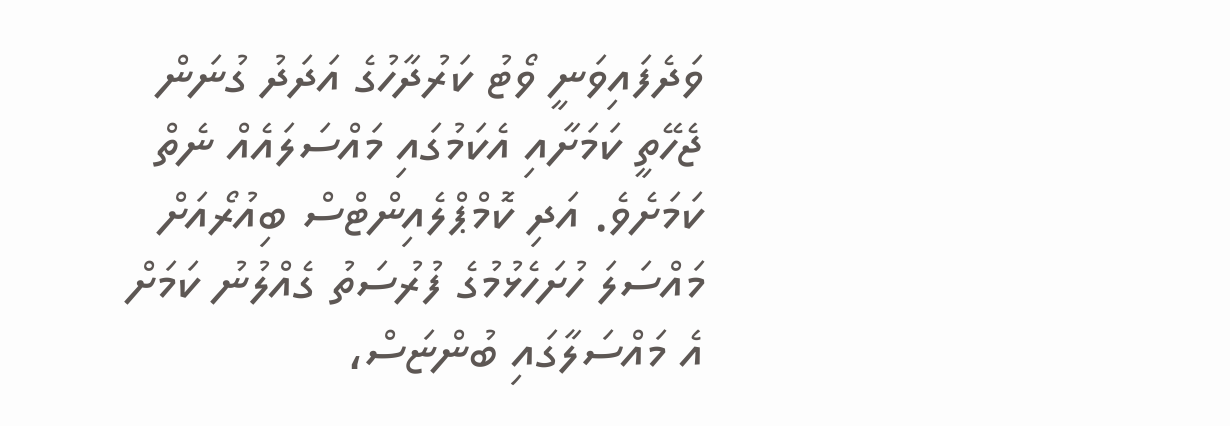ވަދެފައިވަނީ ވޯޓު ކަރުދާހުގެ އަދަދު ގުނަން ޖެހޭތީ ކަމަށާއި އެކަމުގައި މައްސަލައެއް ނެތް ކަމަށެވެ. އަދި ކޮމްޕްލެއިންޓްސް ބިއުރޯއަށް މައްސަލަ ހުށަހެޅުމުގެ ފުރުސަތު ގެއްލުނު ކަމަށް އެ މައްސަލާގައި ބުންޏަސް،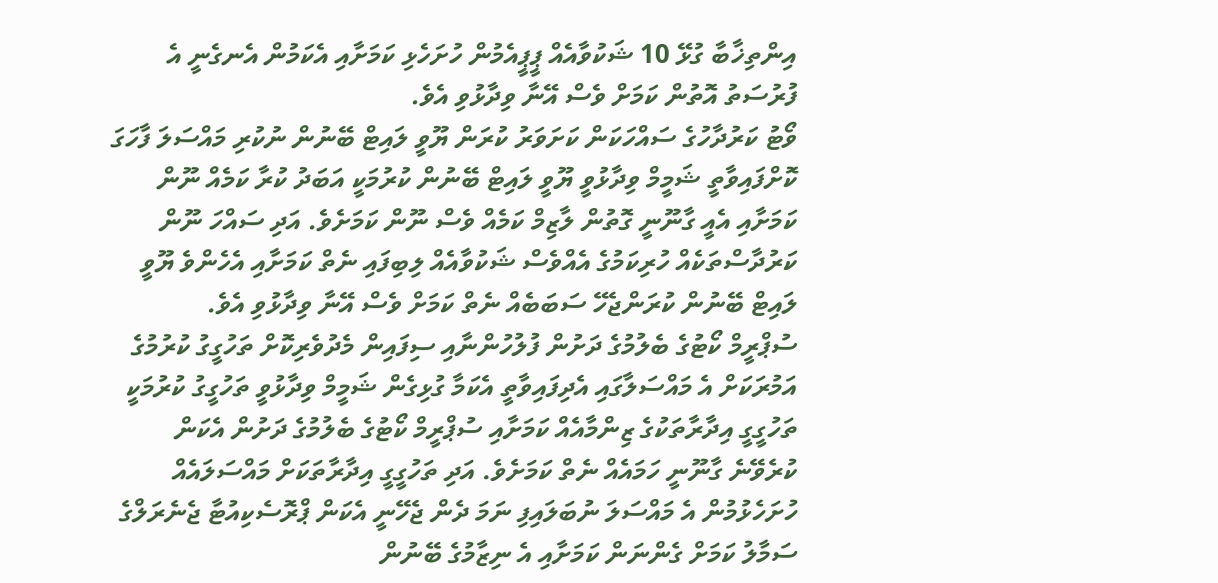އިންތިޚާބާ ގުޅޭ 10 ޝަކުވާއެއް ޕީޕީއެމުން ހުށަހެޅި ކަމަށާއި އެކަމުން އެނގެނީ އެ ފުރުސަތު އޮތުން ކަމަށް ވެސް އޭނާ ވިދާޅުވި އެވެ.
ވޯޓު ކަރުދާހުގެ ސައްހަކަން ކަށަވަރު ކުރަން ޔޫވީ ލައިޓް ބޭނުން ނުކުރި މައްސަލަ ފާހަގަ ކޮށްފައިވާތީ ޝަމީމް ވިދާޅުވީ ޔޫވީ ލައިޓް ބޭނުން ކުރުމަކީ އަބަދު ކުރާ ކަމެއް ނޫން ކަމަށާއި އެއީ ގާނޫނީ ގޮތުން ލާޒިމް ކަމެއް ވެސް ނޫން ކަމަށެވެ. އަދި ސައްހަ ނޫން ކަރުދާސްތަކެއް ހުރިކަމުގެ އެއްވެސް ޝަކުވާއެއް ލިބިފައި ނެތް ކަމަށާއި އެހެންވެ ޔޫވީ ލައިޓް ބޭނުން ކުރަންޖެހޭ ސަބަބެއް ނެތް ކަމަށް ވެސް އޭނާ ވިދާޅުވި އެވެ.
ސުޕްރީމް ކޯޓުގެ ބެލުމުގެ ދަށުން ފުލުހުންނާއި ސިފައިން މެދުވެރިކޮށް ތަހުގީގު ކުރުމުގެ އަމުރަކަށް އެ މައްސަލާގައި އެދިފައިވާތީ އެކަމާ ގުޅިގެން ޝަމީމް ވިދާޅުވީ ތަހުގީގު ކުރުމަކީ ތަހުގީގީ އިދާރާތަކުގެ ޒިންމާއެއް ކަމަށާއި ސުޕްރީމް ކޯޓުގެ ބެލުމުގެ ދަށުން އެކަން ކުރެވޭނެ ގާނޫނީ ހަމައެއް ނެތް ކަމަށެވެ. އަދި ތަހުގީގީ އިދާރާތަކަށް މައްސަލައެއް ހުށަހެޅުމުން އެ މައްސަލަ ނުބަލައިފި ނަމަ ދެން ޖެހޭނީ އެކަން ޕްރޮސެކިއުޓާ ޖެނެރަލްގެ ސަމާލު ކަމަށް ގެންނަން ކަމަށާއި އެ ނިޒާމުގެ ބޭނުން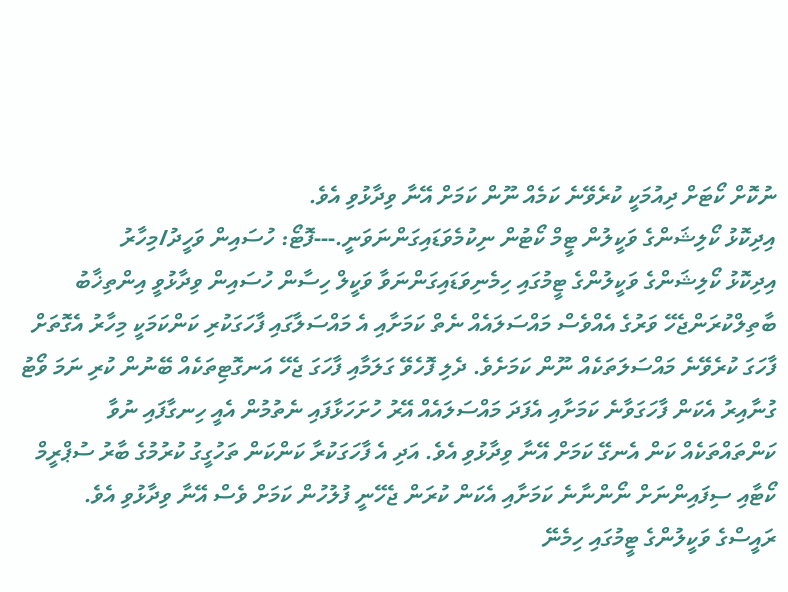ނުކޮށް ކޯޓަށް ދިއުމަކީ ކުރެވޭނެ ކަމެއް ނޫން ކަމަށް އޭނާ ވިދާޅުވި އެވެ.
އިދިކޮޅު ކޯލިޝަންގެ ވަކީލުން ޓީމް ކޯޓުން ނިކުމެވަޑައިގަންނަވަނީ.---ފޮޓޯ: ހުސައިން ވަހީދު/މިހާރު
އިދިކޮޅު ކޯލިޝަންގެ ވަކީލުންގެ ޓީމުގައި ހިމެނިވަޑައިގަންނަވާ ވަކީލް ހިސާން ހުސައިން ވިދާޅުވީ އިންތިޚާބު ބާތިލްކުރަންޖެހޭ ވަރުގެ އެއްވެސް މައްސަލައެއް ނެތް ކަމަށާއި އެ މައްސަލާގައި ފާހަގަކުރި ކަންކަމަކީ މިހާރު އެގޮތަށް ފާހަގަ ކުރެވޭނެ މައްސަލަތަކެއް ނޫން ކަމަށެވެ. ދެލި ފޮހެވޭ ގަލަމާއި ފާހަގަ ޖެހޭ އަނގޮޓިތަކެއް ބޭނުން ކުރި ނަމަ ވޯޓު ގުނާއިރު އެކަން ފާހަގަވާނެ ކަމަށާއި އެފަދަ މައްސަލައެއް އޭރު ހުށަހަޅާފައި ނެތުމުން އެއީ ހިނގާފައި ނުވާ ކަންތައްތަކެއް ކަން އެނގޭ ކަމަށް އޭނާ ވިދާޅުވި އެވެ. އަދި އެ ފާހަގަކުރާ ކަންކަން ތަހުގީގު ކުރުމުގެ ބާރު ސުޕްރީމް ކޯޓާއި ސިފައިންނަށް ނޯންނާނެ ކަމަށާއި އެކަން ކުރަން ޖެހޭނީ ފުލުހުން ކަމަށް ވެސް އޭނާ ވިދާޅުވި އެވެ.
ރައީސްގެ ވަކީލުންގެ ޓީމުގައި ހިމެނޭ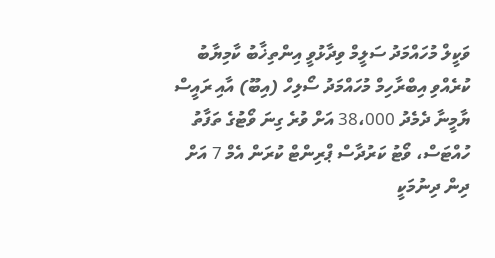ވަކީލް މުހައްމަދު ސަލީމް ވިދާޅުވީ އިންތިޚާބު ކާމިޔާބު ކުރެއްވި އިބްރާހިމް މުހައްމަދު ސޯލިހް (އިބޫ) އާއި ރައީސް ޔާމީނާ ދެމެދު 38،000 އަށް ވުރެ ގިނަ ވޯޓުގެ ތަފާތު ހުއްޓަސް، ވޯޓު ކަރުދާސް ޕްރިންޓް ކުރަން އެމް 7 އަށް ދިން ދިނުމަކީ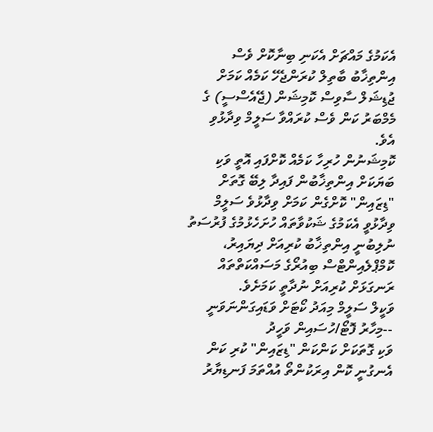އެކަމުގެ މައްޗަށް އެކަނި ބިނާކޮށް ވެސް އިންތިޚާބު ބާތިލް ކުރަންޖެހޭ ކަމެއް ކަމަށް ޖުޑިޝަލް ސާވިސް ކޮމިޝަން (ޖޭއެސްސީ) ގެ މެމްބަރު ކަން ވެސް ކުރައްވާ ސަލީމް ވިދާޅުވި އެވެ.
ކޮމިޝަނުން ހުރިހާ ކަމެއް ކޮށްފައި އޮތީ ވަކި ބަޔަކަށް އިންތިޚާބުން ފައިދާ ލިބޭ ގޮތަށް "ޑިޒައިން" ކޮށްގެން ކަމަށް ވިދާޅުވެ ސަލީމް ވިދާޅުވީ އެކަމުގެ ޝަކުވާތައް ހުށަހެޅުމުގެ ފުރުސަތު ނުލިބުނީ އިންތިޚާބު ކުރިއަށް ދިޔައިރު، ކޮމްޕްލެއިންޓްސް ބިއުރޯގެ މަސައްކަތްތައް ރަނގަޅަށް ކުރިއަށް ނުދާތީ ކަމަށެވެ.
ވަކީލް ސަލީމް މިއަދު ކޯޓަށް ވަޑައިގަންނަވަނީ --މިހާރު ފޮޓޯ/ހުސައިން ވަހީދު
ވަކި ގޮތަކަށް ކަންކަން "ޑިޒައިން" ކުރި ކަން އެނގުނީ ކޮން އިރަކުންތޯ އުއްތަމަ ފަނޑިޔާރު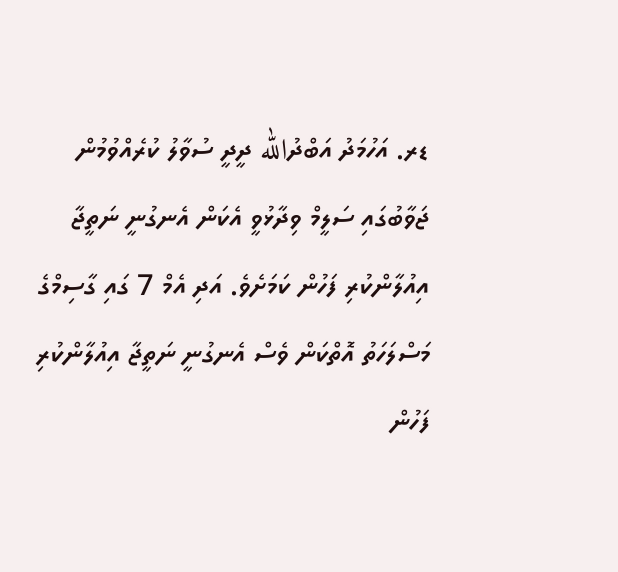ޑރ. އަހުމަދު އަބްދުالله ދީދީ ސުވާލު ކުރެއްވުމުން ޖަވާބުގައި ސަލީމް ވިދާޅުވީ އެކަން އެނގުނީ ނަތީޖާ އިއުލާންކުރި ފަހުން ކަމަށެވެ. އަދި އެމް 7 ގައި ގާސިމްގެ މަސްލަހަތު އޮތްކަން ވެސް އެނގުނީ ނަތީޖާ އިއުލާންކުރި ފަހުން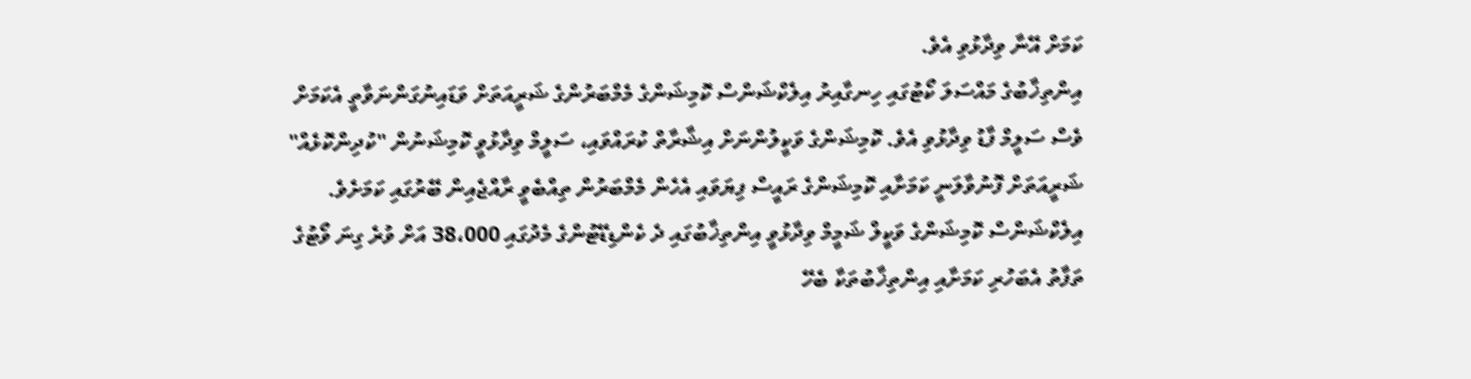ކަމަށް އޭނާ ވިދާޅުވި އެވެ.
އިންތިޚާބުގެ މައްސަލަ ކޯޓުގައި ހިނގާއިރު އިލެކްޝަންސް ކޮމިޝަންގެ މެމްބަރުންގެ ޝަރީއަތަށް ވަޑައިނުގަންނަވާތީ އެކަމަށް ވެސް ސަލީމް ފާޑު ވިދާޅުވި އެވެ. ކޮމިޝަންގެ ވަކީލުންނަށް އިޝާރާތް ކުރައްވައި، ސަލީމް ވިދާޅުވީ ކޮމިޝަނުން "ކުދިންކޮޅެއް" ޝަރީއަތަށް ފޮނުވާލަނީ ކަމަށާއި ކޮމިޝަންގެ ރައީސް ފިޔަވައި އެހެން މެމްބަރުން ތިއްބެވީ ރާއްޖެއިން ބޭރުގައި ކަމަށެވެ.
އިލެކްޝަންސް ކޮމިޝަންގެ ވަކީލް ޝަމީމް ވިދާޅުވީ އިންތިޚާބުގައި ދެ ކެންޑިޑޭޓުންގެ މެދުގައި 38،000 އަށް ވުރެ ގިނަ ވޯޓުގެ ތަފާތު އެބަހުރި ކަމަށާއި އިންތިޚާބުތަކާ ބެހޭ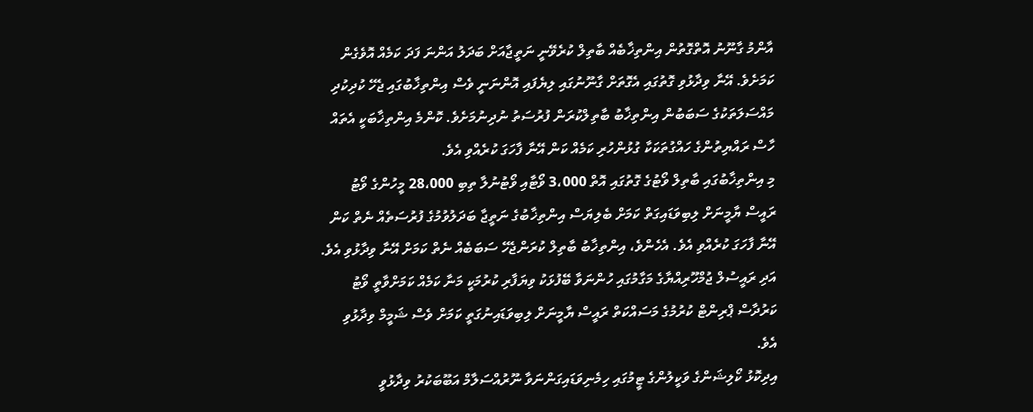އާންމު ގާނޫނު އޮތްގޮތުން އިންތިޚާބެއް ބާތިލް ކުރެވޭނީ ނަތީޖާއަށް ބަދަލު އަންނަ ފަދަ ކަމެއް އޮވެގެން ކަމަށެވެ. އޭނާ ވިދާޅުވި ގޮތުގައި އެގޮތަށް ގާނޫނުގައި ލިޔެފައި އޮންނަނީ ވެސް އިންތިޚާބުގައި ޖެހޭ ކުދިކުދި މައްސަލަތަކުގެ ސަބަބުން އިންތިޚާބު ބާތިލްކުރަން ފުރުސަތު ނުދިނުމަށެވެ. ކޮންމެ އިންތިޚާބަކީ އެތައް ހާސް ރައްޔިތުންގެ ހައްގުތަކަކާ ގުޅުންހުރި ކަމެއް ކަން އޭނާ ފާހަގަ ކުރެއްވި އެވެ.
މި އިންތިޚާބުގައި ބާތިލް ވޯޓުގެ ގޮތުގައި އޮތް 3،000 ވޯޓާއި ވޯޓުނުލާ ތިބި 28،000 މީހުންގެ ވޯޓު ރައީސް ޔާމީނަށް ލިބިވަޑައިގަތް ކަމަށް ބެލިޔަސް އިންތިޚާބުގެ ނަތީޖާ ބަދަލުވުމުގެ ފުރުސަތެއް ނެތް ކަން އޭނާ ފާހަގަ ކުރެއްވި އެވެ. އެހެންވެ، އިންތިޚާބު ބާތިލް ކުރަންޖެހޭ ސަބަބެއް ނެތް ކަމަށް އޭނާ ވިދާޅުވި އެވެ. އަދި ރައީސުލް ޖުމްހޫރިއްޔާގެ މަގާމުގައި ހުންނަވާ ބޭފުޅަކު ވިޔަފާރި ކުރުމަކީ މަނާ ކަމެއް ކަމަށްވާތީ ވޯޓު ކަރުދާސް ޕްރިންޓް ކުރުމުގެ މަސައްކަތް ރައީސް ޔާމީނަށް ލިބިވަޑައިނުގަތީ ކަމަށް ވެސް ޝަމީމް ވިދާޅުވި އެވެ.
އިދިކޮޅު ކޯލިޝަންގެ ވަކީލުންގެ ޓީމުގައި ހިމެނިވަޑައިގަންނަވާ ނޫރުއްސަލާމް އަބޫބަކުރު ވިދާޅުވީ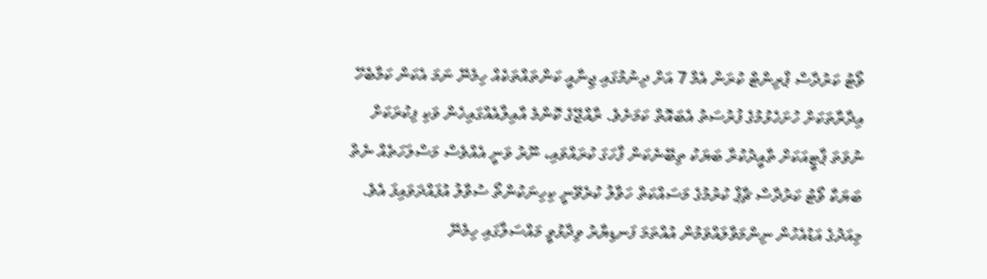ވޯޓު ކަރުދާސް ޕްރިންޓް ކުރަން އެމް 7 އަށް ދިނުމުގައި ޖިނާއީ ކަންތައްތަކެއް ހިމެނޭ ނަމަ އެކަން ކަމާބެހޭ އިދާރާތަކަށް ހުށަހެޅުމުގެ ފުރުސަތު އެބައޮތް ކަމަށެވެ. ރާއްޖޭގެ ކޮންމެ އާއިލާއެއްގައިހެން ވަކި ފިކުރަކަށް ނުވަތަ ޕާޓީއަކަށް ތާއީދުކުރާ ބަޔަކު ތިބޭނެކަން ފާހަގަ ކުރައްވައި، ނޫރު ވަނީ އެއްވެސް މަސްލަހަތެއް ނެތް ބަޔަކާ ވޯޓު ކަރުދާސް ޗާޕް ކުރުމުގެ މަސައްކަތް ހަވާލު ކުރެވޭނީ ކިހިނަކުންތޯ ސުވާލު އުފައްދަވައިފަ އެވެ.
މިއަދުގެ އަޑުއެހުން ނިންމަވާލައްވަމުން އުއްތަމަ ފަނޑިޔާރު ވިދާޅުވީ މައްސަލާގައި ހިމެނޭ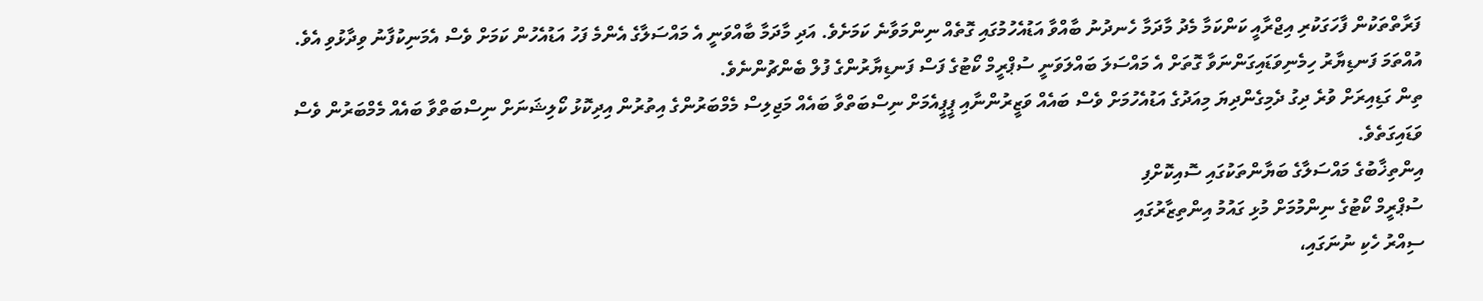ފަރާތްތަކުން ފާހަގަކުރި އިޖްރާއީ ކަންކަމާ މެދު މާދަމާ ހެނދުނު ބާއްވާ އަޑުއެހުމުގައި ގޮތެއް ނިންމަވާނެ ކަމަށެވެ. އަދި މާދަމާ ބާއްވަނީ އެ މައްސަލާގެ އެންމެ ފަހު އަޑުއެހުން ކަމަށް ވެސް އެމަނިކުފާނު ވިދާޅުވި އެވެ.
އުއްތަމަ ފަނޑިޔާރު ހިމެނިވަޑައިގަންނަވާ ގޮތަށް އެ މައްސަލަ ބައްލަވަނީ ސުޕްރީމް ކޯޓުގެ ފަސް ފަނޑިޔާރުންގެ ފުލް ބެންޗުންނެވެ.
ތިން ގަޑިއިރަށް ވުރެ ދިގު ދެމިގެންދިޔަ މިއަދުގެ އަޑުއެހުމަށް ވެސް ބައެއް ވަޒީރުންނާއި ޕީޕީއެމަށް ނިސްބަތްވާ ބައެއް މަޖިލިސް މެމްބަރުންގެ އިތުރުން އިދިކޮޅު ކޯލިޝަނަށް ނިސްބަތްވާ ބައެއް މެމްބަރުން ވެސް ވަޑައިގަތެވެ.
އިންތިޚާބުގެ މައްސަލާގެ ބަޔާންތަކުގައި ސޮއިކޮށްފި
ސުޕްރީމް ކޯޓުގެ ނިންމުމަށް މުޅި ގައުމު އިންތިޒާރުގައި
ސިއްރު ހެކި ނުނަގައި،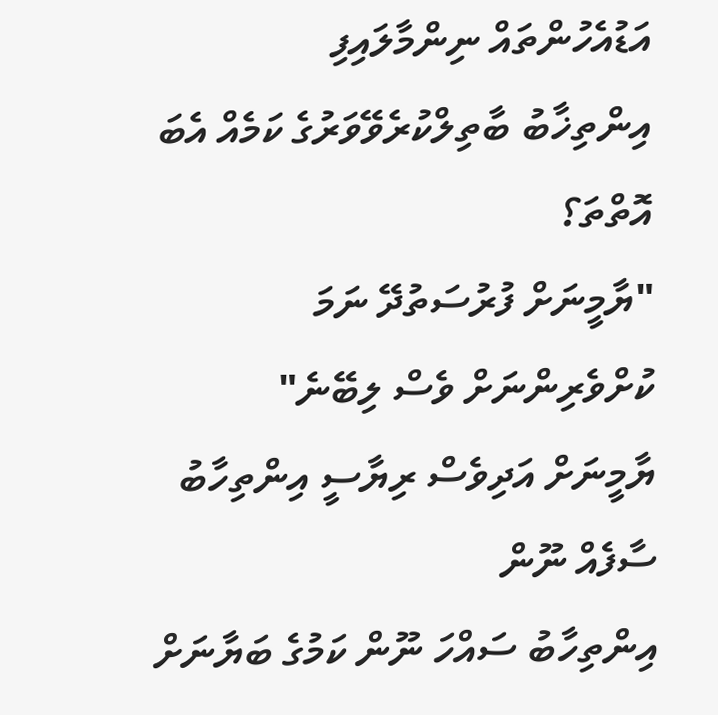އަޑުއެހުންތައް ނިންމާލައިފި
އިންތިޚާބު ބާތިލްކުރެވޭވަރުގެ ކަމެއް އެބަ އޮތްތަ؟
"ޔާމީނަށް ފުރުސަތުދޭ ނަމަ ކުށްވެރިންނަށް ވެސް ލިބޭނެ"
ޔާމީނަށް އަދިވެސް ރިޔާސީ އިންތިހާބު ސާފެއް ނޫން
އިންތިހާބު ސައްހަ ނޫން ކަމުގެ ބަޔާނަށް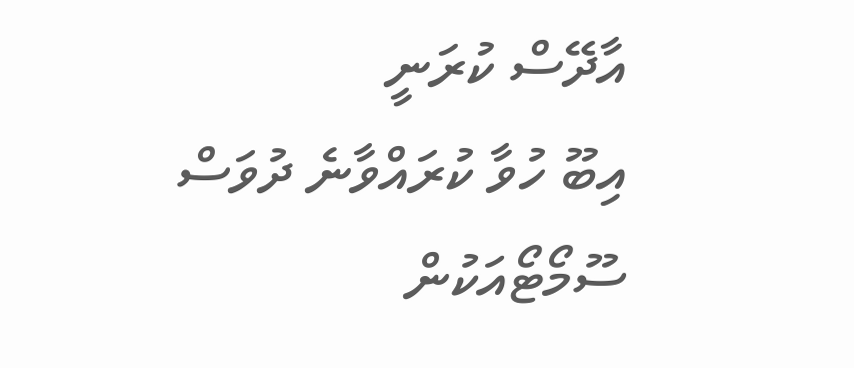އާދޭސް ކުރަނީ
އިބޫ ހުވާ ކުރައްވާނެ ދުވަސް ސޫމޯޓޯއަކުން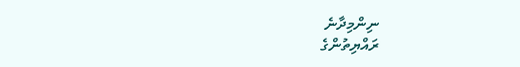ނިންމިދާނެ
ރައްޔިތުންގެ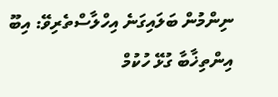ނިންމުން ބަލައިގަނެ އިހްލާސްތެރިވޭ: އިބޫ
އިންތިޚާބާ ގުޅޭ ހުކުމް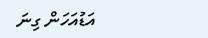އަޑުއަހަން ގިނަ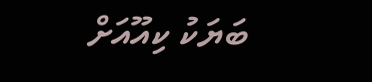ބަޔަކު ކިއޫއަށް